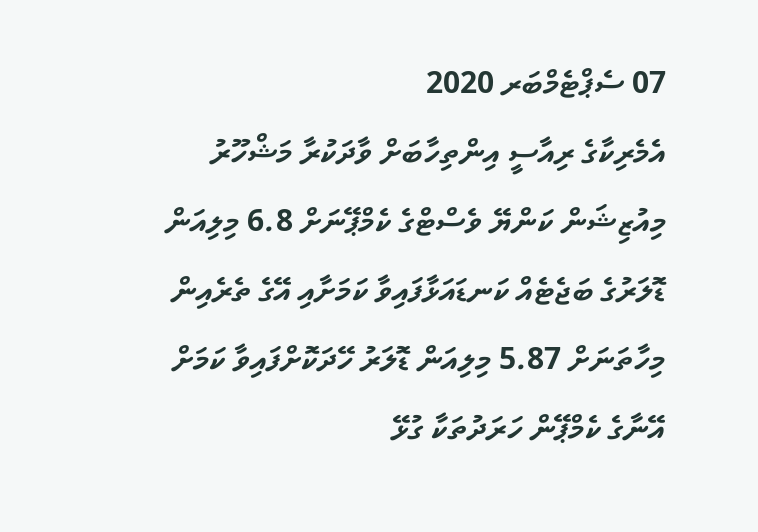07 ސެޕްޓެމްބަރ 2020
އެމެރިކާގެ ރިއާސީ އިންތިހާބަށް ވާދަކުރާ މަޝްހޫރު މިއުޒިޝަން ކަންޔޭ ވެސްޓްގެ ކެމްޕޭނަށް 6.8 މިލިއަން ޑޮލަރުގެ ބަޖެޓެއް ކަނޑައަޅާފައިވާ ކަމަށާއި އޭގެ ތެރެއިން މިހާތަނަށް 5.87 މިލިއަން ޑޮލަރު ހޭދަކޮށްފައިވާ ކަމަށް އޭނާގެ ކެމްޕޭން ހަރަދުތަކާ ގުޅޭ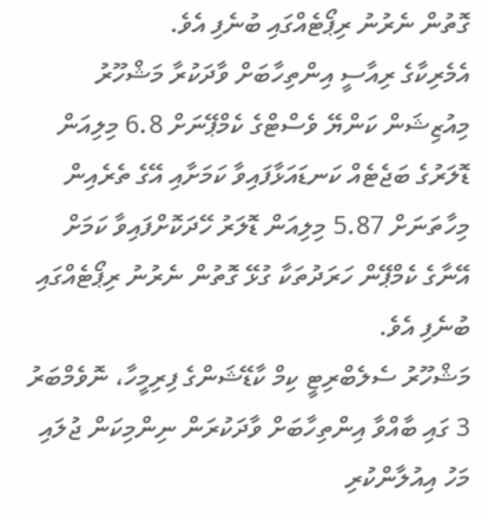ގޮތުން ނެރުނު ރިޕޯޓެއްގައި ބުނެފި އެވެ.
އެމެރިކާގެ ރިއާސީ އިންތިހާބަށް ވާދަކުރާ މަޝްހޫރު މިއުޒިޝަން ކަންޔޭ ވެސްޓްގެ ކެމްޕޭނަށް 6.8 މިލިއަން ޑޮލަރުގެ ބަޖެޓެއް ކަނޑައަޅާފައިވާ ކަމަށާއި އޭގެ ތެރެއިން މިހާތަނަށް 5.87 މިލިއަން ޑޮލަރު ހޭދަކޮށްފައިވާ ކަމަށް އޭނާގެ ކެމްޕޭން ހަރަދުތަކާ ގުޅޭ ގޮތުން ނެރުނު ރިޕޯޓެއްގައި ބުނެފި އެވެ.
މަޝްހޫރު ސެލެބްރިޓީ ކިމް ކާޑޭޝަންގެ ފިރިމީހާ، ނޮވެމްބަރު 3 ގައި ބާއްވާ އިންތިހާބަށް ވާދަކުރަން ނިންމިކަން ޖުލައި މަހު އިއުލާންކުރި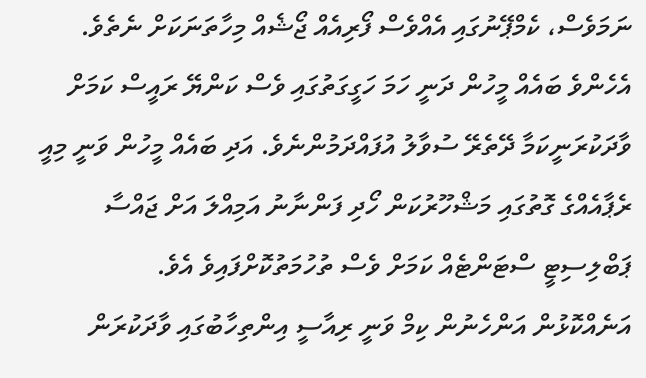ނަމަވެސް، ކެމްޕޭނުގައި އެއްވެސް ފޯރިއެއް ޖޯޝެއް މިހާތަނަކަށް ނެތެވެ. އެހެންވެ ބައެއް މީހުން ދަނީ ހަމަ ހަގީގަތުގައި ވެސް ކަންޔޭ ރައީސް ކަމަށް ވާދަކުރަނީކަމާ ދޭތެރޭ ސުވާލު އުފައްދަމުންނެވެ. އަދި ބައެއް މީހުން ވަނީ މިއީ ރެޕާއެއްގެ ގޮތުގައި މަޝްހޫރުކަން ހޯދި ފަންނާނު އަމިއްލަ އަށް ޖައްސާ ޕަބްލިސިޓީ ސްޓަންޓެއް ކަމަށް ވެސް ތުހުމަތުކޮށްފައިވެ އެވެ.
އަނެއްކޮޅުން އަންހެނުން ކިމް ވަނީ ރިއާސީ އިންތިހާބުގައި ވާދަކުރަން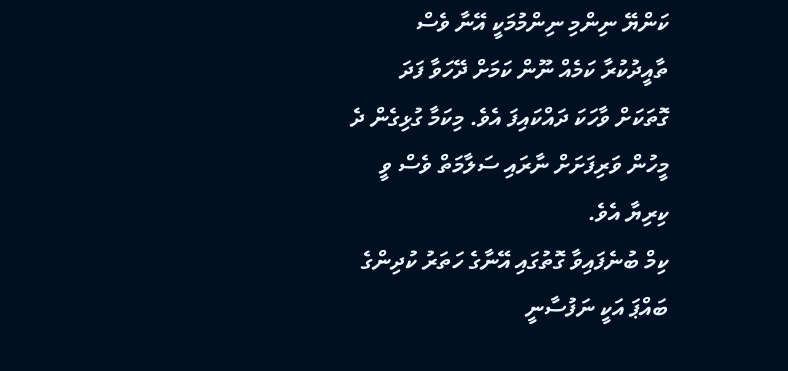ކަންޔޭ ނިންމި ނިންމުމަކީ އޭނާ ވެސް ތާއީދުކުރާ ކަމެއް ނޫން ކަމަށް ދޭހަވާ ފަދަ ގޮތަކަށް ވާހަކަ ދައްކައިފަ އެވެ. މިކަމާ ގުޅިގެން ދެ މީހުން ވަރިފަށަށް ނާރައި ސަލާމަތް ވެސް ވީ ކިރިޔާ އެވެ.
ކިމް ބުނެފައިވާ ގޮތުގައި އޭނާގެ ހަތަރު ކުދިންގެ ބައްޕަ އަކީ ނަފުސާނީ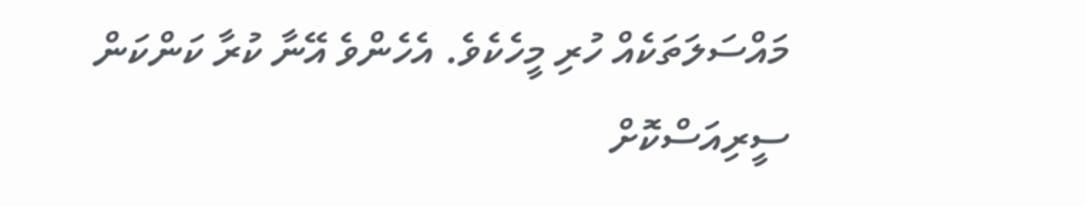މައްސަލަތަކެއް ހުރި މީހެކެވެ. އެހެންވެ އޭނާ ކުރާ ކަންކަން ސީރިއަސްކޮށް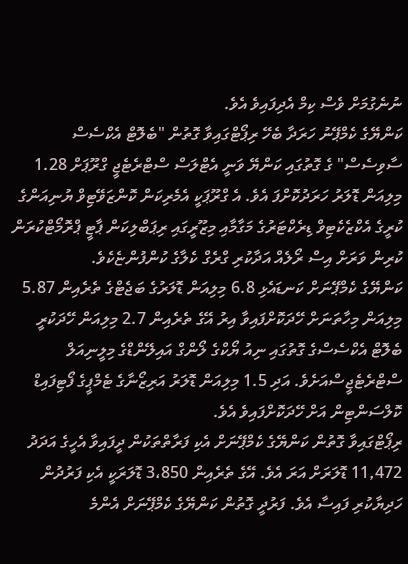ނުނެގުމަށް ވެސް ކިމް އެދިފައިވެ އެވެ.
ކަންޔޭގެ ކެމްޕޭނު ހަރަދާ ބެހޭ ރިޕޯޓްގައިވާ ގޮތުން "ބެލޮޓް އެކްސެސް ސާވިސެސް" ގެ ގޮތުގައި ކަންޔޭ ވަނީ އެޓްލަސް ސްޓްރެޓެޖީ ގްރޫޕަށް 1.28 މިލިއަން ޑޮލަރު ހަރަދުކޮށްފަ އެވެ. އެ ގްރޫޕަކީ އެމެރިކަން ކޮންޒަވޭޓިވް ޔުނިއަންގެ ކުރީގެ އެކްޒެކެޓިވް ޑިރެކްޓަރުގެ މަގާމާއި މިޒޫރީގައި ރިޕަބްލިކަން ޕާޓީ ޕްރޮމޯޓްކުރަން ކުރިން ވަރަށް އިސް ރޯލެއް އަދާކުރި ގްރެގް ކެލާގެ ކުންފުންޏެކެވެ.
ކަންޔޭގެ ކެމްޕޭނަށް ކަނޑައެޅި 6.8 މިލިއަން ޑޮލަރުގެ ބަޖެޓްގެ ތެރެއިން 5.87 މިލިއަން މިހާތަނަށް ހޭދަކޮށްފައިވާ އިރު އޭގެ ތެރެއިން 2.7 މިލިއަން ހޭދަކުރީ ބެލޮޓް އެކްސެސްގެ ގޮތުގައި ނިއު ޔޯކްގެ ލޯންގް އައިލޭންޑްގެ މިލީނިއަލް ސްޓްރެޓެޖީސްއަށެވެ. އަދި 1.5 މިލިއަން ޑޮލަރު އަރިޒޯނާގެ ޓެމްޕީގެ ފޯޓިފައިޑް ކޮލްސަންޓިން އަށް ހޭދަކޮށްފައިވެ އެވެ.
ރިޕޯޓްގައިވާ ގޮތުން ކަންޔޭގެ ކެމްޕޭނަށް އެކި ފަރާތްތަކުން ދީފައިވާ އެހީގެ އަދަދު 11,472 ޑޮލަރަށް އަރަ އެވެ. އޭގެ ތެރެއިން 3،850 ޑޮލަރަކީ އެކި ފަރުދުން ހަދިޔާކުރި ފައިސާ އެވެ. ފަރުދީ ގޮތުން ކަންޔޭގެ ކެމްޕޭނަށް އެންމެ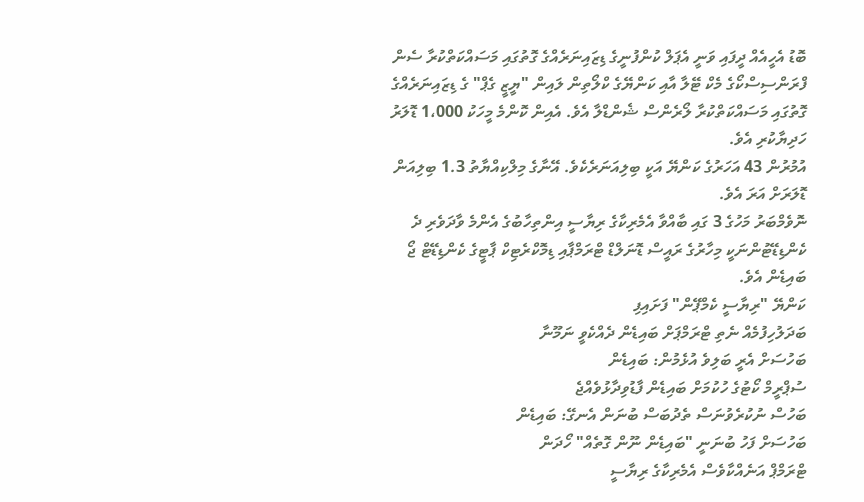ބޮޑު އެހީއެއް ދީފައި ވަނީ އެޕަލް ކުންފުނީގެ ޑިޒައިނަރެއްގެ ގޮތުގައި މަސައްކަތްކުރާ ސެން ފްރަންސިސްކޯގެ މެކް ޓޭލާ އާއި ކަންޔޭގެ ކްލޯތިން ލައިން "ޔީޒީ ގެޕް" ގެ ޑިޒައިނަރެއްގެ ގޮތުގައި މަސައްކަތްކުރާ ލޯރެންސް ޝެންޑްލާ އެވެ. އެއިން ކޮންމެ މީހަކު 1،000 ޑޮލަރު ހަދިޔާކުރި އެވެ.
އުމުރުން 43 އަހަރުގެ ކަންޔޭ އަކީ ބިލިއަނަރެކެވެ. އޭނާގެ މިލްކިއްޔާތު 1.3 ބިލިއަން ޑޮލަރަށް އަރަ އެވެ.
ނޮވެމްބަރު މަހުގެ 3 ގައި ބާއްވާ އެމެރިކާގެ ރިޔާސީ އިންތިހާބުގެ އެންމެ ވާދަވެރި ދެ ކެންޑިޑޭޓުންނަކީ މިހާރުގެ ރައީސް ޑޮނަލްޑް ޓްރަމްޕާއި ޑިމޮކްރެޓިކް ޕާޓީގެ ކެންޑިޑޭޓް ޖޯ ބައިޑެން އެވެ.
ކަންޔޭ "ރިޔާސީ ކެމްޕޭން" ފަށައިފި
ބަދަލުހިފުމެއް ނެތި ޓްރަމްޕަށް ބައިޑެން ދެއްކެވީ ނަމޫނާ
ބަހުސަށް އެރީ ބަލިވެ އުޅެމުން: ބައިޑެން
ސުޕްރީމް ކޯޓުގެ ހުކުމަށް ބައިޑެން ފާޑުވިދާޅުވެއްޖެ
ބަހުސް ނުކުރެވުނަސް ތެދުބަސް ބުނަން އެނގޭ: ބައިޑެން
ބަހުސަށް ފަހު ބުނަނީ "ބައިޑެން ނޫން ގޮތެއް" ހޯދަން
ޓްރަމްޕް އަނެއްކާވެސް އެމެރިކާގެ ރިޔާސީ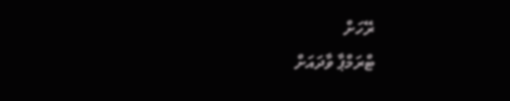ރޭހަށް
ޓްރަމްޕާ ވާދައަށް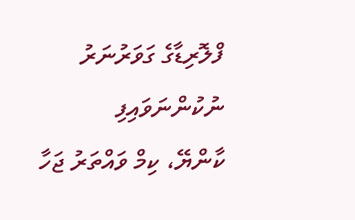ފްލޮރިޑާގެ ގަވަރުނަރު ނުކުންނަވައިފި
ކާންޔޭ، ކިމް ވައްތަރު ޖަހާ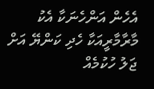އެހެން އަންހެނަކާ އެކު
މާރާމާރީއަކާ ހެދި ކަންޔޭ އަށް ޖަލު ހުކުމެއް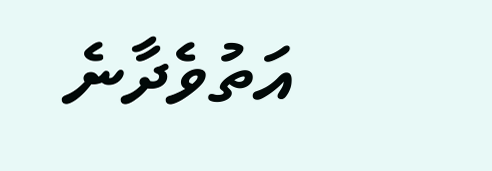އަތުވެދާނެ